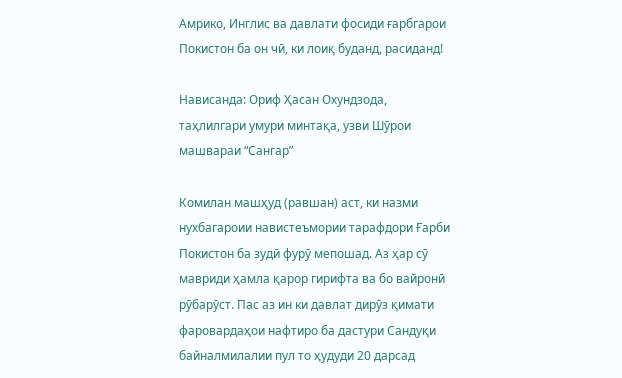Амрико, Инглис ва давлати фосиди ғарбгарои Покистон ба он чӣ, ки лоиқ буданд, расиданд!

Нависанда: Ориф Ҳасан Охундзода, таҳлилгари умури минтақа, узви Шӯрои машвараи “Сангар”

Комилан машҳуд (равшан) аст, ки назми нухбагароии навистеъмории тарафдори Ғарби Покистон ба зудӣ фурӯ мепошад. Аз ҳар сӯ мавриди ҳамла қарор гирифта ва бо вайронӣ рӯбарӯст. Пас аз ин ки давлат дирӯз қимати фаровардаҳои нафтиро ба дастури Сандуқи байналмилалии пул то ҳудуди 20 дарсад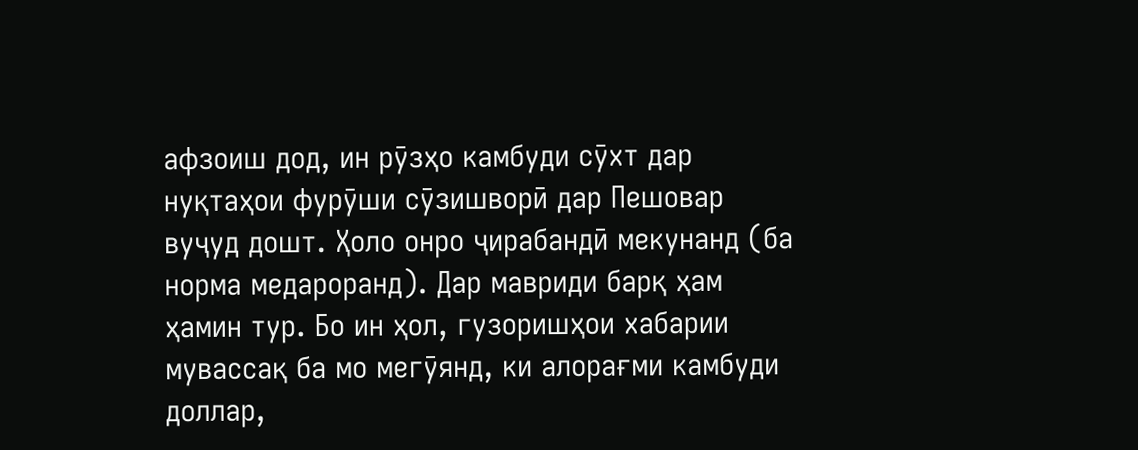афзоиш дод, ин рӯзҳо камбуди сӯхт дар нуқтаҳои фурӯши сӯзишворӣ дар Пешовар вуҷуд дошт. Ҳоло онро ҷирабандӣ мекунанд (ба норма медароранд). Дар мавриди барқ ҳам ҳамин тур. Бо ин ҳол, гузоришҳои хабарии мувассақ ба мо мегӯянд, ки алорағми камбуди доллар,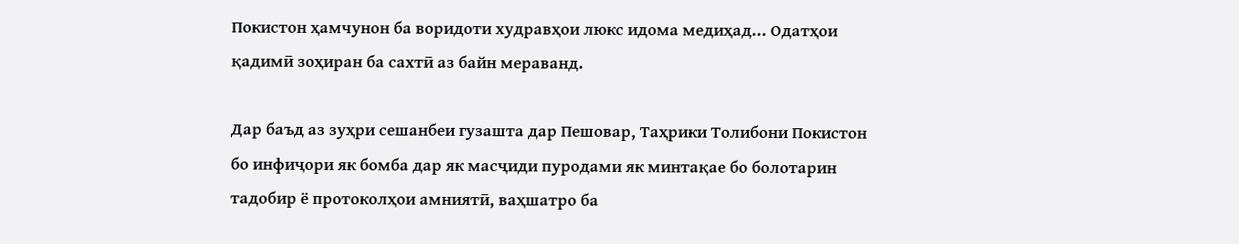Покистон ҳамчунон ба воридоти худравҳои люкс идома медиҳад... Одатҳои қадимӣ зоҳиран ба сахтӣ аз байн мераванд.

Дар баъд аз зуҳри сешанбеи гузашта дар Пешовар, Таҳрики Толибони Покистон бо инфиҷори як бомба дар як масҷиди пуродами як минтақае бо болотарин тадобир ё протоколҳои амниятӣ, ваҳшатро ба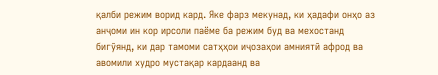қалби режим ворид кард. Яке фарз мекунад, ки ҳадафи онҳо аз анҷоми ин кор ирсоли паёме ба режим буд ва мехостанд бигӯянд, ки дар тамоми сатҳҳои иҷозаҳои амниятӣ афрод ва авомили худро мустақар кардаанд ва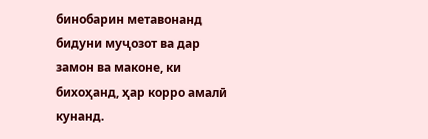бинобарин метавонанд бидуни муҷозот ва дар замон ва маконе, ки бихоҳанд, ҳар корро амалӣ кунанд.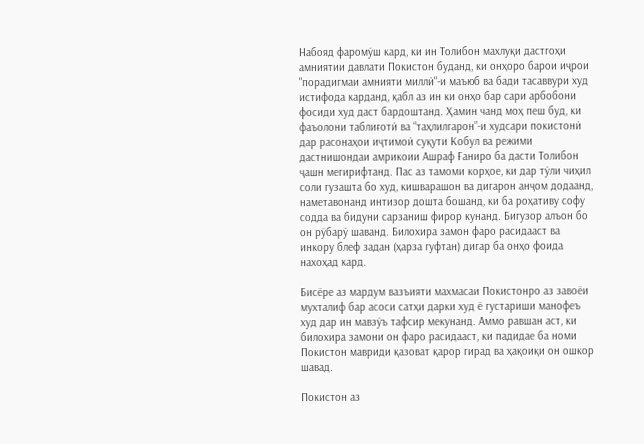Набояд фаромӯш кард, ки ин Толибон махлуқи дастгоҳи амниятии давлати Покистон буданд, ки онҳоро барои иҷрои "порадигмаи амнияти миллӣ"-и маъюб ва бади тасаввури худ истифода карданд, қабл аз ин ки онҳо бар сари арбобони фосиди худ даст бардоштанд. Ҳамин чанд моҳ пеш буд, ки фаъолони таблиғотӣ ва “таҳлилгарон”-и худсари покистонӣ дар расонаҳои иҷтимоӣ суқути Кобул ва режими дастнишондаи амрикоии Ашраф Ғаниро ба дасти Толибон ҷашн мегирифтанд. Пас аз тамоми корҳое, ки дар тӯли чиҳил соли гузашта бо худ, кишварашон ва дигарон анҷом додаанд, наметавонанд интизор дошта бошанд, ки ба роҳативу софу содда ва бидуни сарзаниш фирор кунанд. Бигузор алъон бо он рӯбарӯ шаванд. Билохира замон фаро расидааст ва инкору блеф задан (ҳарза гуфтан) дигар ба онҳо фоида нахоҳад кард.

Бисёре аз мардум вазъияти махмасаи Покистонро аз завоёи мухталиф бар асоси сатҳи дарки худ ё густариши манофеъ худ дар ин мавзӯъ тафсир мекунанд. Аммо равшан аст, ки билохира замони он фаро расидааст, ки падидае ба номи Покистон мавриди қазоват қарор гирад ва ҳақоиқи он ошкор шавад.

Покистон аз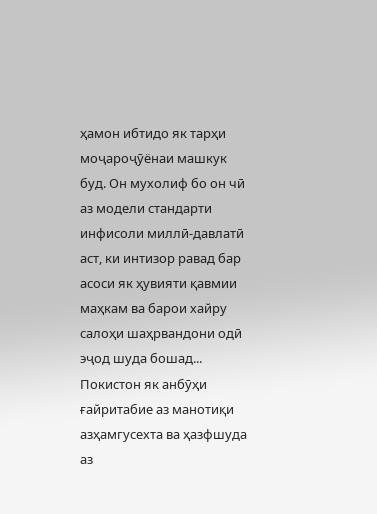ҳамон ибтидо як тарҳи моҷароҷӯёнаи машкук буд. Он мухолиф бо он чӣ аз модели стандарти инфисоли миллӣ-давлатӣ аст, ки интизор равад бар асоси як ҳувияти қавмии маҳкам ва барои хайру салоҳи шаҳрвандони одӣ эҷод шуда бошад... Покистон як анбӯҳи ғайритабие аз манотиқи азҳамгусехта ва ҳазфшуда аз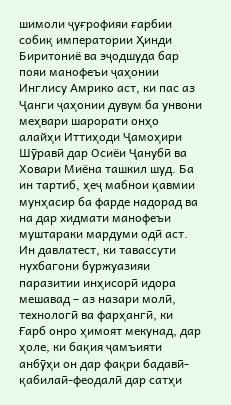шимоли ҷуғрофияи ғарбии собиқ императории Ҳинди Биритониё ва эҷодшуда бар пояи манофеъи ҷаҳонии Инглису Амрико аст, ки пас аз Ҷанги ҷаҳонии дувум ба унвони меҳвари шарорати онҳо алайҳи Иттиҳоди Ҷамоҳири Шӯравӣ дар Осиёи Ҷанубӣ ва Ховари Миёна ташкил шуд. Ба ин тартиб, ҳеҷ мабнои қавмии мунҳасир ба фарде надорад ва на дар хидмати манофеъи муштараки мардуми одӣ аст. Ин давлатест, ки тавассути нухбагони буржуазияи паразитии инҳисорӣ идора мешавад – аз назари молӣ, технологӣ ва фарҳангӣ, ки Ғарб онро ҳимоят мекунад, дар ҳоле, ки бақия ҷамъияти анбӯҳи он дар фақри бадавӣ-қабилаӣ-феодалӣ дар сатҳи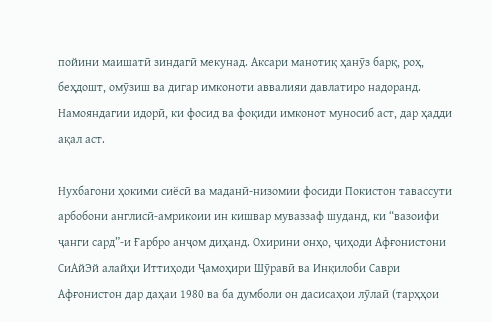пойини маишатӣ зиндагӣ мекунад. Аксари манотиқ ҳанӯз барқ, роҳ, беҳдошт, омӯзиш ва дигар имконоти аввалияи давлатиро надоранд. Намояндагии идорӣ, ки фосид ва фоқиди имконот муносиб аст, дар ҳадди ақал аст.

Нухбагони ҳокими сиёсӣ ва маданӣ-низомии фосиди Покистон тавассути арбобони англисӣ-амрикоии ин кишвар муваззаф шуданд, ки “вазоифи ҷанги сард”-и Ғарбро анҷом диҳанд. Охирини онҳо, ҷиҳоди Афғонистони СиАйЭй алайҳи Иттиҳоди Ҷамоҳири Шӯравӣ ва Инқилоби Саври Афғонистон дар даҳаи 1980 ва ба думболи он дасисаҳои лӯлаӣ (тарҳҳои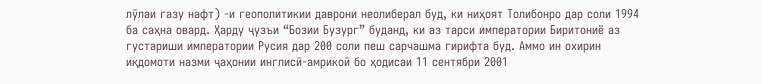лӯлаи газу нафт) -и геополитикии даврони неолиберал буд, ки ниҳоят Толибонро дар соли 1994 ба саҳна овард. Ҳарду ҷузъи “Бозии Бузург” буданд, ки аз тарси императории Биритониё аз густариши императории Русия дар 200 соли пеш сарчашма гирифта буд. Аммо ин охирин иқдомоти назми ҷаҳонии инглисӣ-амрикоӣ бо ҳодисаи 11 сентябри 2001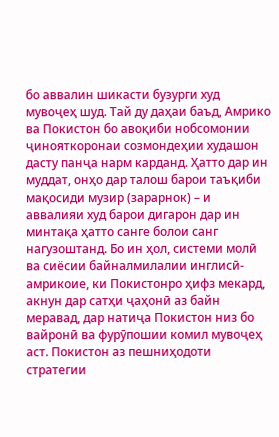бо аввалин шикасти бузурги худ мувоҷеҳ шуд. Тай ду даҳаи баъд, Амрико ва Покистон бо авоқиби нобсомонии ҷинояткоронаи созмондеҳии худашон дасту панҷа нарм карданд. Ҳатто дар ин муддат, онҳо дар талош барои таъқиби мақосиди музир (зарарнок) – и аввалияи худ барои дигарон дар ин минтақа ҳатто санге болои санг нагузоштанд. Бо ин ҳол, системи молӣ ва сиёсии байналмилалии инглисӣ-амрикоие, ки Покистонро ҳифз мекард, акнун дар сатҳи ҷаҳонӣ аз байн меравад, дар натиҷа Покистон низ бо вайронӣ ва фурӯпошии комил мувоҷеҳ аст. Покистон аз пешниҳодоти стратегии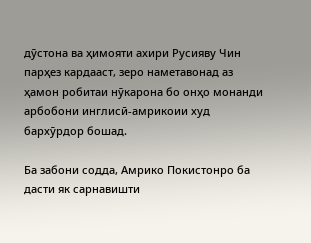дӯстона ва ҳимояти ахири Русияву Чин парҳез кардааст, зеро наметавонад аз ҳамон робитаи нӯкарона бо онҳо монанди арбобони инглисӣ-амрикоии худ бархӯрдор бошад.

Ба забони содда, Амрико Покистонро ба дасти як сарнавишти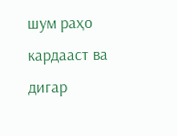шум раҳо кардааст ва дигар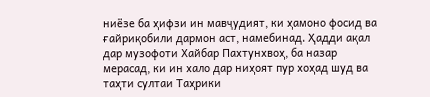ниёзе ба ҳифзи ин мавҷудият, ки ҳамоно фосид ва ғайриқобили дармон аст, намебинад. Ҳадди ақал дар музофоти Хайбар Пахтунхвоҳ, ба назар мерасад, ки ин хало дар ниҳоят пур хоҳад шуд ва таҳти султаи Таҳрики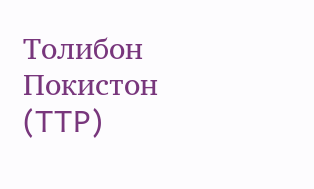Толибон Покистон (TTP)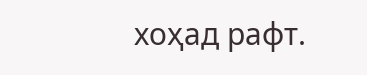хоҳад рафт.